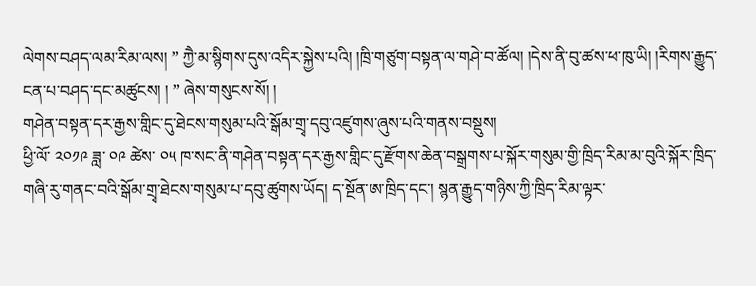ལེགས་བཤད་ལམ་རིམ་ལས། ” ཀྱཻ་མ་སྙིགས་དུས་འདིར་སྐྱེས་པའི། །ཁྲི་གཙུག་བསྟན་ལ་གཤེ་བ་ཚོལ། །དེས་ནི་བུ་ཚས་ཕ་ཁུ་ཡི། །རིགས་རྒྱུད་ངན་པ་བཤད་དང་མཚུངས། ། ” ཞེས་གསུངས་སོ། །
གཤེན་བསྟན་དར་རྒྱས་གླིང་དུ་ཐེངས་གསུམ་པའི་སྒོམ་གྲྭ་དབུ་འཛུགས་ཞུས་པའི་གནས་བསྡུས།
ཕྱི་ལོ་ ༢༠༡༩ ཟླ་ ༠༩ ཚེས་ ༠༥ ཁ་སང་ནི་གཤེན་བསྟན་དར་རྒྱས་གླིང་དུ་རྫོགས་ཆེན་བསྒྲགས་པ་སྐོར་གསུམ་གྱི་ཁྲིད་རིམ་མ་བུའི་སྐོར་ཁྲིད་གཞི་རུ་གནང་བའི་སྒོམ་གྲྭ་ཐེངས་གསུམ་པ་དབུ་ཚུགས་ཡོད། ད་སྔོན་ཨ་ཁྲིད་དང་། སྙན་རྒྱུད་གཉིས་ཀྱི་ཁྲིད་རིམ་ལྟར་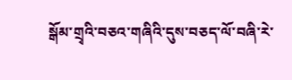སྒོམ་གྲྭའི་བཅའ་གཞིའི་དུས་བཅད་ལོ་བཞི་རེ་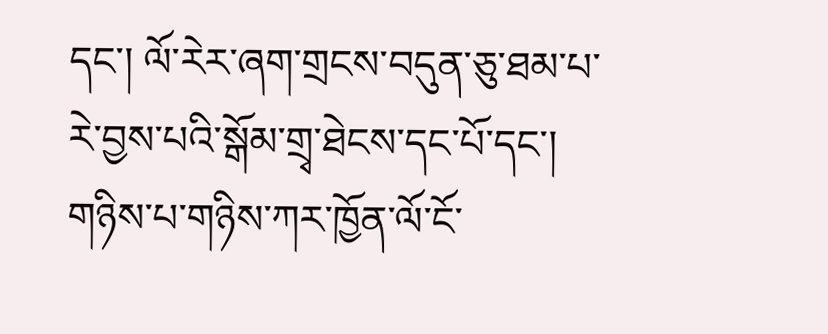དང་། ལོ་རེར་ཞག་གྲངས་བདུན་ཅུ་ཐམ་པ་རེ་བྱས་པའི་སྒོམ་གྲྭ་ཐེངས་དང་པོ་དང་། གཉིས་པ་གཉིས་ཀར་ཁྱོན་ལོ་ངོ་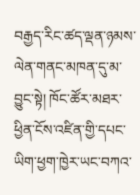བརྒྱད་རིང་ཚད་ལྡན་ཉམས་ལེན་གནང་མཁན་དུ་མ་བྱུང་སྟེ། ཁོང་ཚོར་མཐར་ཕྱིན་ངོས་འཛིན་གྱི་དཔང་ཡིག་ཕྱག་ཁྱེར་ཡང་བཀའ་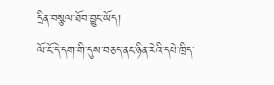དྲིན་བསྩལ་ཐོབ་བྱུང་ཡོད།
ལོ་ངོ་དེ་དག་གི་དུས་བཅད་ནང་ཉིན་རེའི་དཔེ་ཁྲིད་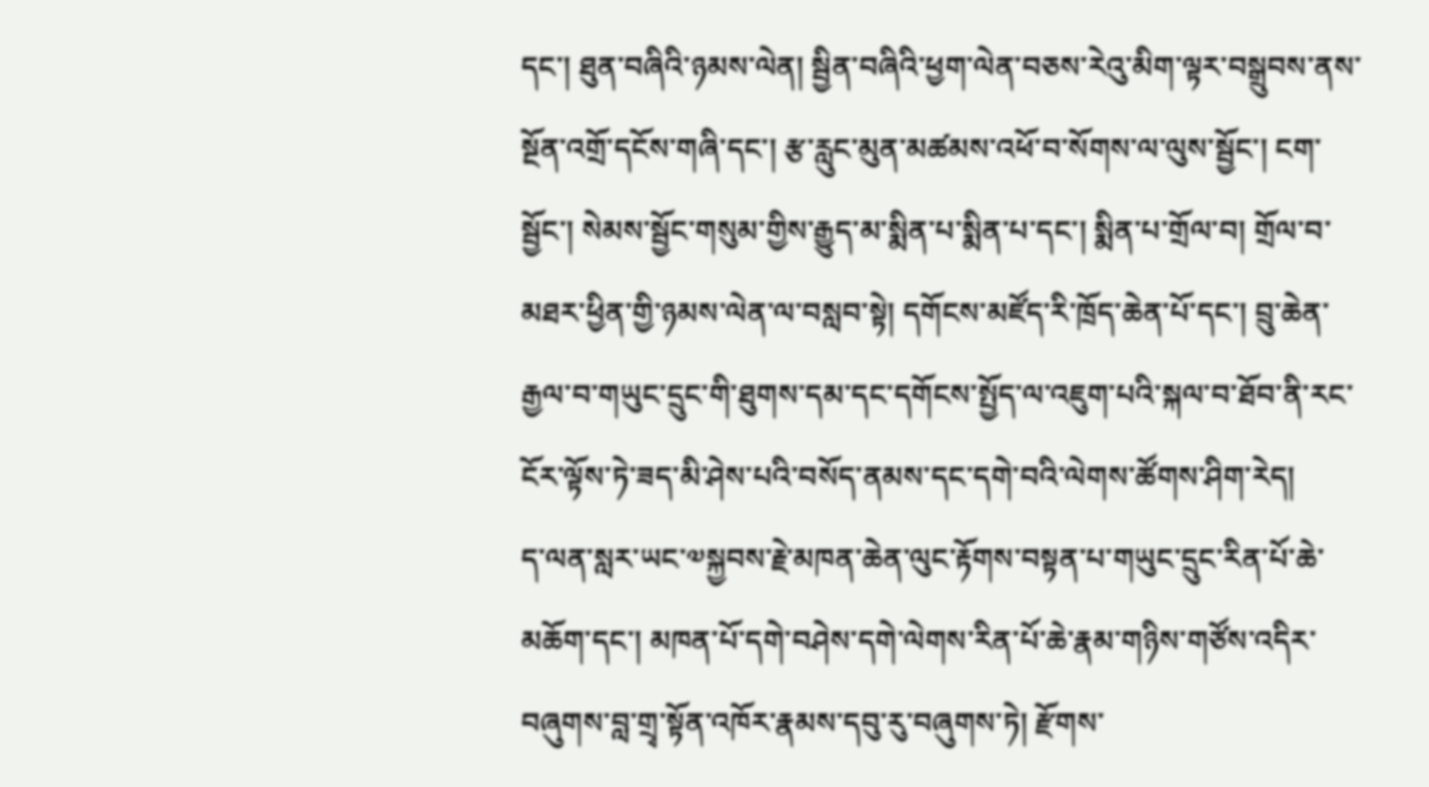དང་། ཐུན་བཞིའི་ཉམས་ལེན། སྦྱིན་བཞིའི་ཕྱག་ལེན་བཅས་རེའུ་མིག་ལྟར་བསྒྲུབས་ནས་སྔོན་འགྲོ་དངོས་གཞི་དང་། རྩ་རླུང་མུན་མཚམས་འཕོ་བ་སོགས་ལ་ལུས་སྦྱོང་། ངག་སྦྱོང་། སེམས་སྦྱོང་གསུམ་གྱིས་རྒྱུད་མ་སྨིན་པ་སྨིན་པ་དང་། སྨིན་པ་གྲོལ་བ། གྲོལ་བ་མཐར་ཕྱིན་གྱི་ཉམས་ལེན་ལ་བསླབ་སྟེ། དགོངས་མཛོད་རི་ཁྲོད་ཆེན་པོ་དང་། བྲུ་ཆེན་རྒྱལ་བ་གཡུང་དྲུང་གི་ཐུགས་དམ་དང་དགོངས་སྤྱོད་ལ་འཇུག་པའི་སྐལ་བ་ཐོབ་ནི་རང་ངོར་ལྟོས་ཏེ་ཟད་མི་ཤེས་པའི་བསོད་ནམས་དང་དགེ་བའི་ལེགས་ཚོགས་ཤིག་རེད།
ད་ལན་སླར་ཡང་༧སྐྱབས་རྗེ་མཁན་ཆེན་ལུང་རྟོགས་བསྟན་པ་གཡུང་དྲུང་རིན་པོ་ཆེ་མཆོག་དང་། མཁན་པོ་དགེ་བཤེས་དགེ་ལེགས་རིན་པོ་ཆེ་རྣམ་གཉིས་གཙོས་འདིར་བཞུགས་བླ་གྲྭ་སྟོན་འཁོར་རྣམས་དབུ་རུ་བཞུགས་ཏེ། རྫོགས་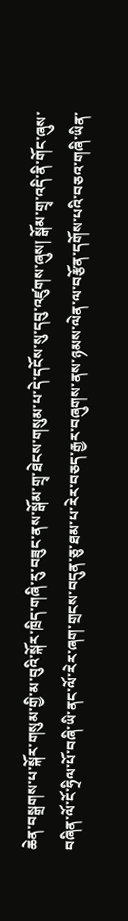ཆེན་བསྒྲགས་པ་སྐོར་གསུམ་གྱི་མ་བུའི་སྐོར་ཁྲིད་གཞི་རུ་བཟུང་ནས་སྒོམ་གྲྭ་ཐེངས་གསུམ་པ་དེ་དངོས་སུ་དབུ་འཛུགས་ཞུས། སྒོམ་གྲྭ་འདི་ནི་གོང་ཞུས་བཞིན་ལོ་ངོ་ཧྲིལ་པོ་བཞི་ཡི་ནང་ལོ་རེར་ཞག་གྲངས་བདུན་ཅུ་ཐམ་པ་རེར་བཅད་རྒྱར་བཞུགས་ནས་ཉམས་ལེན་ལ་བརྩོན་དགོས་པའི་བཅའ་གཞི་ཡིན་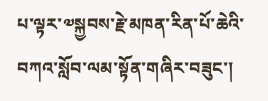པ་ལྟར་༧སྐྱབས་རྗེ་མཁན་རིན་པོ་ཆེའི་བཀའ་སློབ་ལམ་སྟོན་གཞིར་བཟུང་།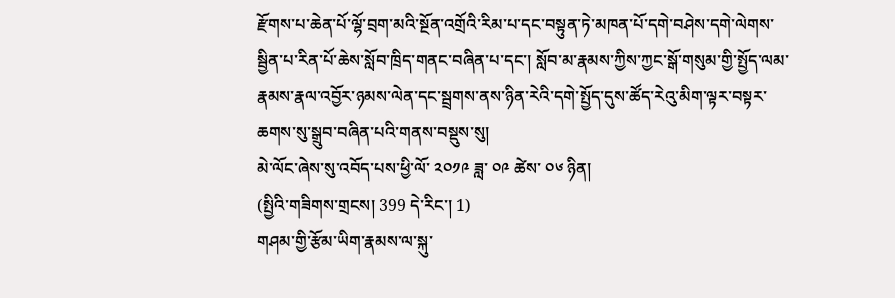རྫོགས་པ་ཆེན་པོ་ལྷོ་བྲག་མའི་སྔོན་འགྲོའི་རིམ་པ་དང་བསྟུན་ཏེ་མཁན་པོ་དགེ་བཤེས་དགེ་ལེགས་སྦྱིན་པ་རིན་པོ་ཆེས་སློབ་ཁྲིད་གནང་བཞིན་པ་དང་། སློབ་མ་རྣམས་ཀྱིས་ཀྱང་སྒོ་གསུམ་གྱི་སྤྱོད་ལམ་རྣམས་རྣལ་འབྱོར་ཉམས་ལེན་དང་སྦྲགས་ནས་ཉིན་རེའི་དགེ་སྤྱོད་དུས་ཚོད་རེའུ་མིག་ལྟར་བསྟར་ཆགས་སུ་སྒྲུབ་བཞིན་པའི་གནས་བསྡུས་སུ།
མེ་ལོང་ཞེས་སུ་འབོད་པས་ཕྱི་ལོ་ ༢༠༡༩ ཟླ་ ༠༩ ཚེས་ ༠༦ ཉིན།
(སྤྱིའི་གཟིགས་གྲངས། 399 དེ་རིང་། 1)
གཤམ་གྱི་རྩོམ་ཡིག་རྣམས་ལ་སྐུ་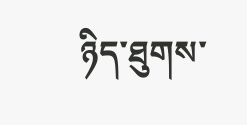ཉིད་ཐུགས་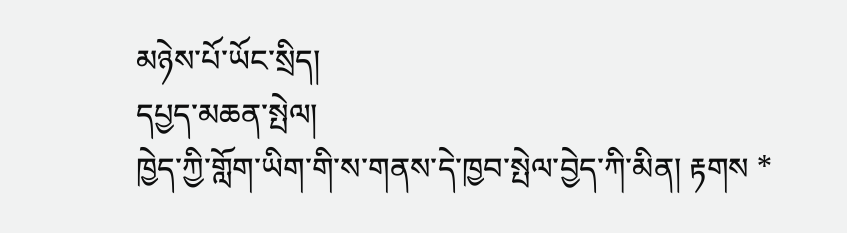མཉེས་པོ་ཡོང་སྲིད།
དཔྱད་མཆན་སྤེལ།
ཁྱེད་ཀྱི་གློག་ཡིག་གི་ས་གནས་དེ་ཁྱབ་སྤེལ་བྱེད་ཀི་མིན། རྟགས *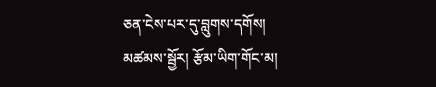ཅན་ངེས་པར་དུ་བླུགས་དགོས།
མཚམས་སྦྱོར། རྩོམ་ཡིག་གོང་མ།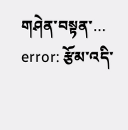གཤེན་བསྟན་…
error: རྩོམ་འདི་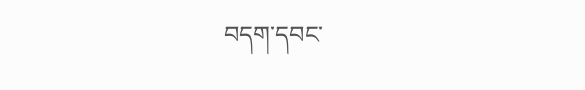བདག་དབང་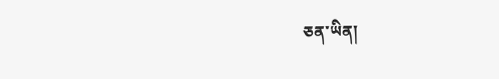ཅན་ཡིན།